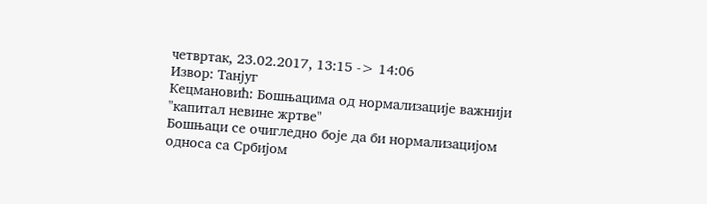четвртак, 23.02.2017, 13:15 -> 14:06
Извор: Танјуг
Кецмановић: Бошњацима од нормализације важнији "капитал невине жртве"
Бошњаци се очигледно боје да би нормализацијом односа са Србијом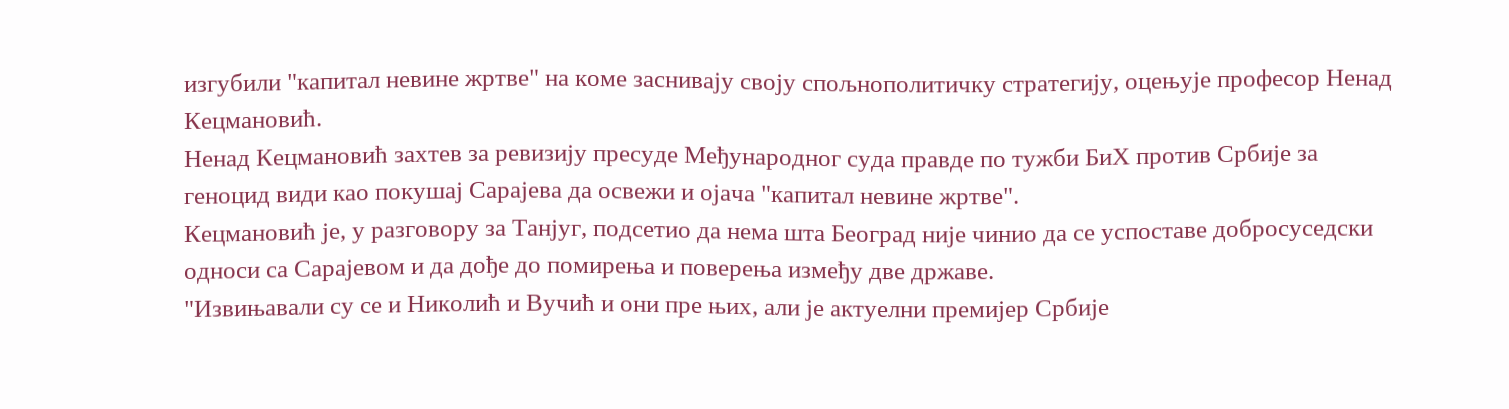изгубили "капитал невине жртве" на коме заснивају своју спољнополитичку стратегију, оцењује професор Ненад Кецмановић.
Ненад Кецмановић захтев за ревизију пресуде Међународног суда правде по тужби БиХ против Србије за геноцид види као покушај Сарајева да освежи и ојача "капитал невине жртве".
Кецмановић је, у разговору за Танјуг, подсетио да нема шта Београд није чинио да се успоставе добросуседски односи са Сарајевом и да дође до помирења и поверења између две државе.
"Извињавали су се и Николић и Вучић и они пре њих, али је актуелни премијер Србије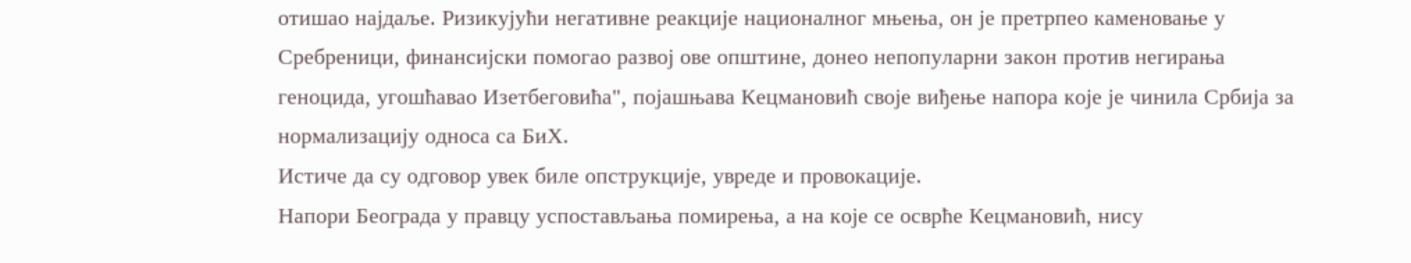отишао најдаље. Ризикујући негативне реaкције националног мњења, он је претрпео каменовање у Сребреници, финансијски помогао развој ове општине, донео непопуларни закон против негирања геноцида, угошћавао Изетбеговића", појашњава Кецмановић своје виђење напора које је чинила Србија за нормализацију односа са БиХ.
Истиче да су одговор увек биле опструкције, увреде и провокације.
Напори Београда у правцу успостављања помирења, а на које се осврће Кецмановић, нису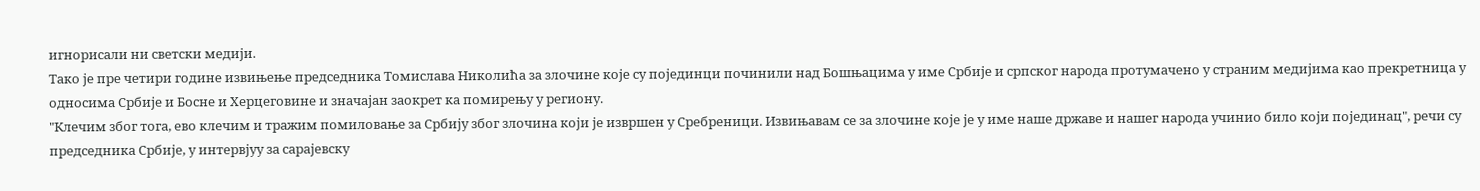игнорисали ни светски медији.
Тако је пре четири године извињење председника Томислава Николића за злочине које су појединци починили над Бошњацима у име Србије и српског народа протумачено у страним медијима као прекретница у односима Србије и Босне и Херцеговине и значајан заокрет ка помирењу у региону.
"Клечим због тога, ево клечим и тражим помиловање за Србију због злочина који је извршен у Сребреници. Извињавам се за злочине које је у име наше државе и нашег народа учинио било који појединац", речи су председника Србије, у интервјуу за сарајевску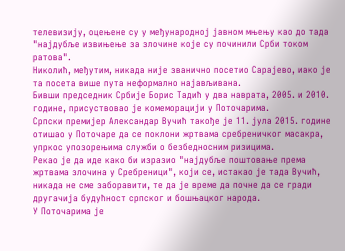телевизију, оцењене су у међународној јавном мњењу као до тада "најдубље извињење за злочине које су починили Срби током ратова".
Николић, међутим, никада није званично посетио Сарајево, иако је та посета више пута неформално најављивана.
Бивши председник Србије Борис Тадић у два наврата, 2005. и 2010. године, присуствовао је комеморацији у Поточарима.
Српски премијер Александар Вучић такође је 11. јула 2015. године отишао у Поточаре да се поклони жртвама сребреничког масакра, упркос упозорењима служби о безбедносним ризицима.
Рекао је да иде како би изразио "најдубље поштовање према жртвама злочина у Сребреници", који се, истакао је тада Вучић, никада не сме заборавити, те да је време да почне да се гради другачија будућност српског и бошњацког народа.
У Поточарима је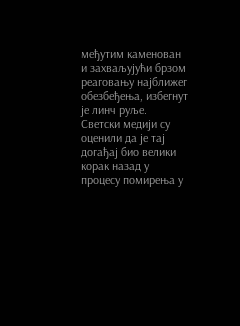међутим каменован и захваљујући брзом реаговању најближег обезбеђења, избегнут је линч руље.
Светски медији су оценили да је тај догађај био велики корак назад у процесу помирења у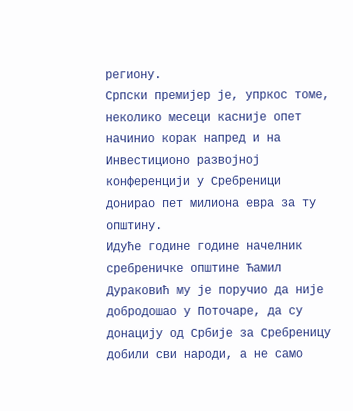региону.
Српски премијер је, упркос томе, неколико месеци касније опет начинио корак напред и на Инвестиционо развојној конференцији у Сребреници донирао пет милиона евра за ту општину.
Идуће године године начелник сребреничке општине Ћамил Дураковић му је поручио да није добродошао у Поточаре, да су донацију од Србије за Сребреницу добили сви народи, а не само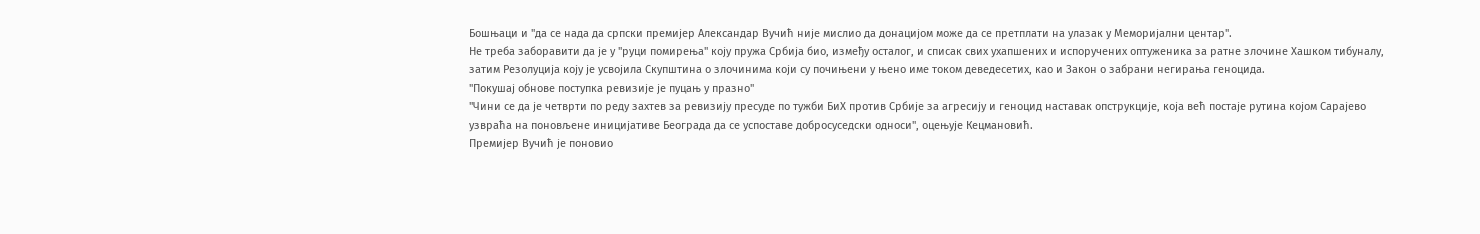Бошњаци и "да се нада да српски премијер Александар Вучић није мислио да донацијом може да се претплати на улазак у Меморијални центар".
Не треба заборавити да је у "руци помирења" коју пружа Србија био, између осталог, и списак свих ухапшених и испоручених оптуженика за ратне злочине Хашком тибуналу, затим Резолуција коју је усвојила Скупштина о злочинима који су почињени у њено име током деведесетих, као и Закон о забрани негирања геноцида.
"Покушај обнове поступка ревизије је пуцањ у празно"
"Чини се да је четврти по реду захтев за ревизију пресуде по тужби БиХ против Србије за агресију и геноцид наставак опструкције, која већ постаје рутина којом Сарајево узвраћа на поновљене иницијативе Београда да се успоставе добросуседски односи", оцењује Кецмановић.
Премијер Вучић је поновио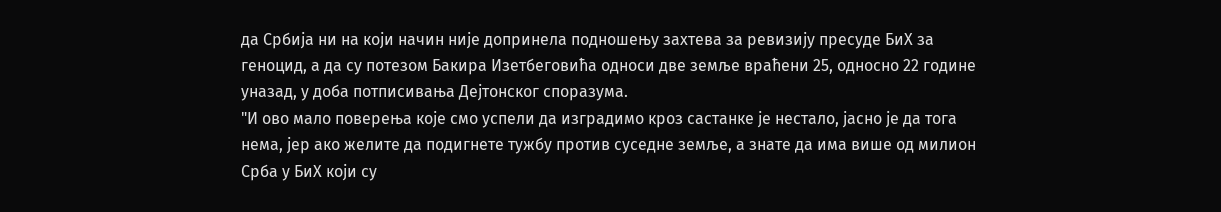да Србија ни на који начин није допринела подношењу захтева за ревизију пресуде БиХ за геноцид, а да су потезом Бакира Изетбеговића односи две земље враћени 25, односно 22 године уназад, у доба потписивања Дејтонског споразума.
"И ово мало поверења које смо успели да изградимо кроз састанке је нестало, јасно је да тога нема, јер ако желите да подигнете тужбу против суседне земље, а знате да има више од милион Срба у БиХ који су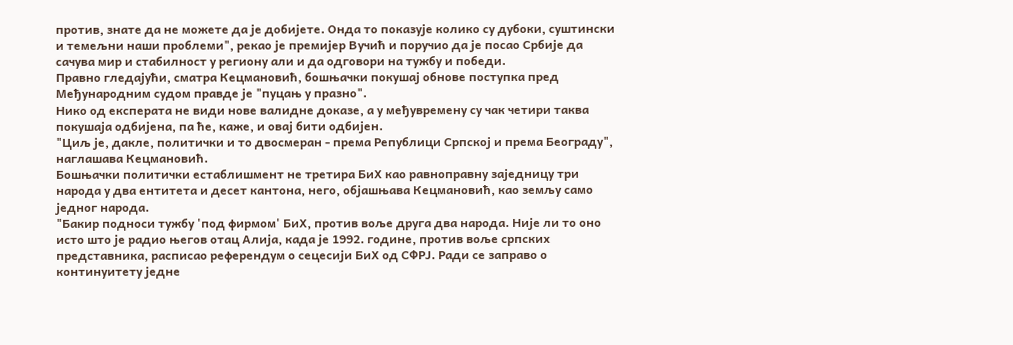против, знате да не можете да је добијете. Онда то показује колико су дубоки, суштински и темељни наши проблеми", рекао је премијер Вучић и поручио да је посао Србије да сачува мир и стабилност у региону али и да одговори на тужбу и победи.
Правно гледајући, сматра Кецмановић, бошњачки покушај обнове поступка пред Међународним судом правде је "пуцањ у празно".
Нико од експерата не види нове валидне доказе, а у међувремену су чак четири таква покушаја одбијена, па ће, каже, и овај бити одбијен.
"Циљ је, дакле, политички и то двосмеран - према Републици Српској и према Београду", наглашава Кецмановић.
Бошњачки политички естаблишмент не третира БиХ као равноправну заједницу три народа у два ентитета и десет кантона, него, објашњава Кецмановић, као земљу само једног народа.
"Бакир подноси тужбу 'под фирмом' БиХ, против воље друга два народа. Није ли то оно исто што је радио његов отац Алија, када је 1992. године, против воље српских представника, расписао референдум о сецесији БиХ од СФРЈ. Ради се заправо о континуитету једне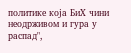политике која БиХ чини неодрживом и гура у распад",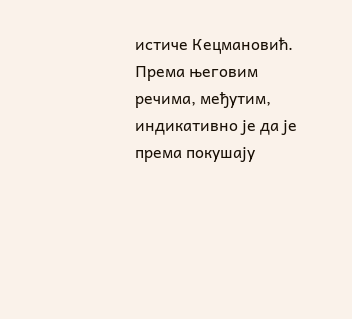истиче Кецмановић.
Према његовим речима, међутим, индикативно је да је према покушају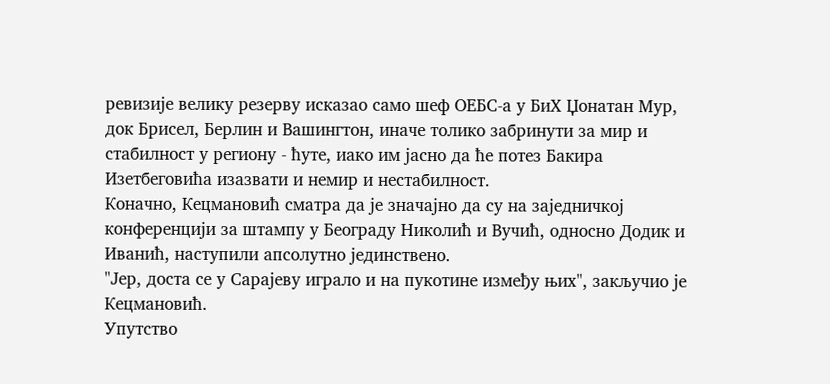ревизије велику резерву исказао само шеф ОЕБС-а у БиХ Џонатан Мур, док Брисел, Берлин и Вашингтон, иначе толико забринути за мир и стабилност у региону - ћуте, иако им јасно да ће потез Бакира Изетбеговића изазвати и немир и нестабилност.
Коначно, Кецмановић сматра да је значајно да су на заједничкој конференцији за штампу у Београду Николић и Вучић, односно Додик и Иванић, наступили апсолутно јединствено.
"Јер, доста се у Сарајеву играло и на пукотине између њих", закључио је Кецмановић.
Упутство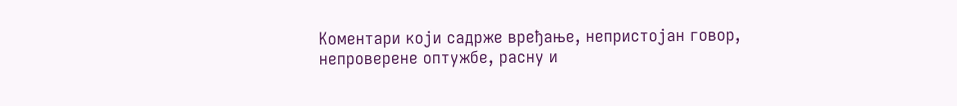Коментари који садрже вређање, непристојан говор, непроверене оптужбе, расну и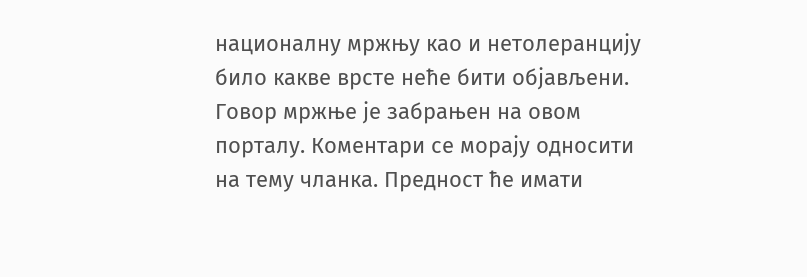националну мржњу као и нетолеранцију било какве врсте неће бити објављени. Говор мржње је забрањен на овом порталу. Коментари се морају односити на тему чланка. Предност ће имати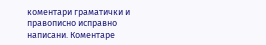коментари граматички и правописно исправно написани. Коментаре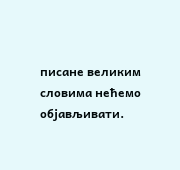писане великим словима нећемо објављивати.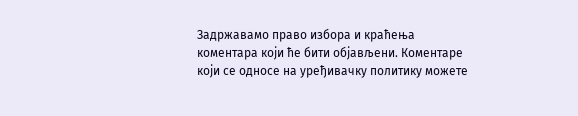Задржавамо право избора и краћења коментара који ће бити објављени. Коментаре који се односе на уређивачку политику можете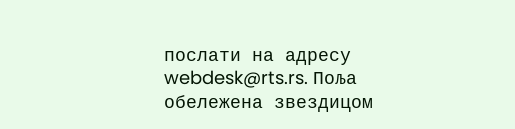послати на адресу webdesk@rts.rs. Поља обележена звездицом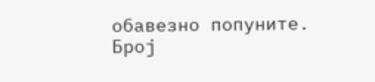обавезно попуните.
Број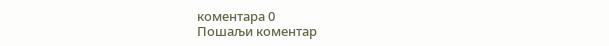коментара 0
Пошаљи коментар